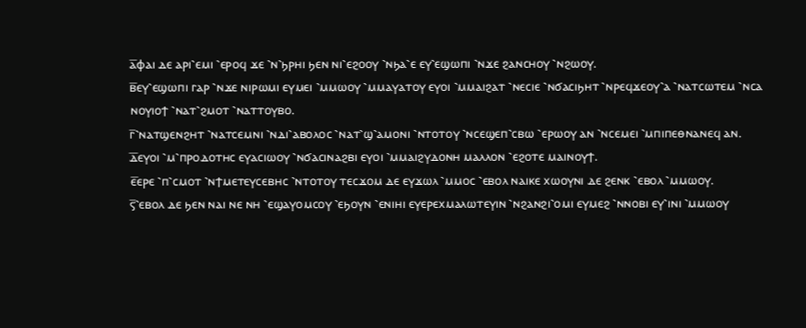ⲁ̅ⲫⲁⲓ ⲇⲉ ⲁⲣⲓ⳿ⲉⲙⲓ ⳿ⲉⲣⲟϥ ϫⲉ ⳿ⲛ⳿ϧⲣⲏⲓ ϧⲉⲛ ⲛⲓ⳿ⲉϩⲟⲟⲩ ⳿ⲛϧⲁ⳿ⲉ ⲉⲩ⳿ⲉϣⲱⲡⲓ ⳿ⲛϫⲉ ϩⲁⲛⲥⲏⲟⲩ ⳿ⲛϩⲱⲟⲩ.
ⲃ̅ⲉⲩ⳿ⲉϣⲱⲡⲓ ⲅⲁⲣ ⳿ⲛϫⲉ ⲛⲓⲣⲱⲙⲓ ⲉⲩⲙⲉⲓ ⳿ⲙⲙⲱⲟⲩ ⳿ⲙⲙⲁⲩⲁⲧⲟⲩ ⲉⲩⲟⲓ ⳿ⲙⲙⲁⲓϩⲁⲧ ⳿ⲛⲉⲥⲓⲉ ⳿ⲛϭⲁⲥⲓϧⲏⲧ ⳿ⲛⲣⲉϥϫⲉⲟⲩ⳿ⲁ ⳿ⲛⲁⲧⲥⲱⲧⲉⲙ ⳿ⲛⲥⲁ ⲛⲟⲩⲓⲟϯ ⳿ⲛⲁⲧ⳿ϩⲙⲟⲧ ⳿ⲛⲁⲧⲧⲟⲩⲃⲟ.
ⲅ̅⳿ⲛⲁⲧϣⲉⲛϩⲏⲧ ⳿ⲛⲁⲧⲥⲉⲙⲛⲓ ⳿ⲛⲇⲓ⳿ⲁⲃⲟⲗⲟⲥ ⳿ⲛⲁⲧ⳿ϣ⳿ⲁⲙⲟⲛⲓ ⳿ⲛⲧⲟⲧⲟⲩ ⳿ⲛⲥⲉϣⲉⲡ⳿ⲥⲃⲱ ⳿ⲉⲣⲱⲟⲩ ⲁⲛ ⳿ⲛⲥⲉⲙⲉⲓ ⳿ⲙⲡⲓⲡⲉⲑⲛⲁⲛⲉϥ ⲁⲛ.
ⲇ̅ⲉⲩⲟⲓ ⳿ⲙ⳿ⲡⲣⲟⲇⲟⲧⲏⲥ ⲉⲩⲁⲥⲓⲱⲟⲩ ⳿ⲛϭⲁⲥⲓⲛⲁϩⲃⲓ ⲉⲩⲟⲓ ⳿ⲙⲙⲁⲓϩⲩⲇⲟⲛⲏ ⲙⲁⲗⲗⲟⲛ ⳿ⲉϩⲟⲧⲉ ⲙⲁⲓⲛⲟⲩϯ.
ⲉ̅ⲉⲣⲉ ⳿ⲡ⳿ⲥⲙⲟⲧ ⳿ⲛϯⲙⲉⲧⲉⲩⲥⲉⲃⲏⲥ ⳿ⲛⲧⲟⲧⲟⲩ ⲧⲉⲥϫⲟⲙ ⲇⲉ ⲉⲩϫⲱⲗ ⳿ⲙⲙⲟⲥ ⳿ⲉⲃⲟⲗ ⲛⲁⲓⲕⲉ ⲭⲱⲟⲩⲛⲓ ⲇⲉ ϩⲉⲛⲕ ⳿ⲉⲃⲟⲗ ⳿ⲙⲙⲱⲟⲩ.
ⲋ̅⳿ⲉⲃⲟⲗ ⲇⲉ ϧⲉⲛ ⲛⲁⲓ ⲛⲉ ⲛⲏ ⳿ⲉϣⲁⲩⲟⲙⲥⲟⲩ ⳿ⲉϧⲟⲩⲛ ⳿ⲉⲛⲓⲏⲓ ⲉⲩⲉⲣⲉⲭⲙⲁⲗⲱⲧⲉⲩⲓⲛ ⳿ⲛϩⲁⲛϩⲓ⳿ⲟⲙⲓ ⲉⲩⲙⲉϩ ⳿ⲛⲛⲟⲃⲓ ⲉⲩ⳿ⲓⲛⲓ ⳿ⲙⲙⲱⲟⲩ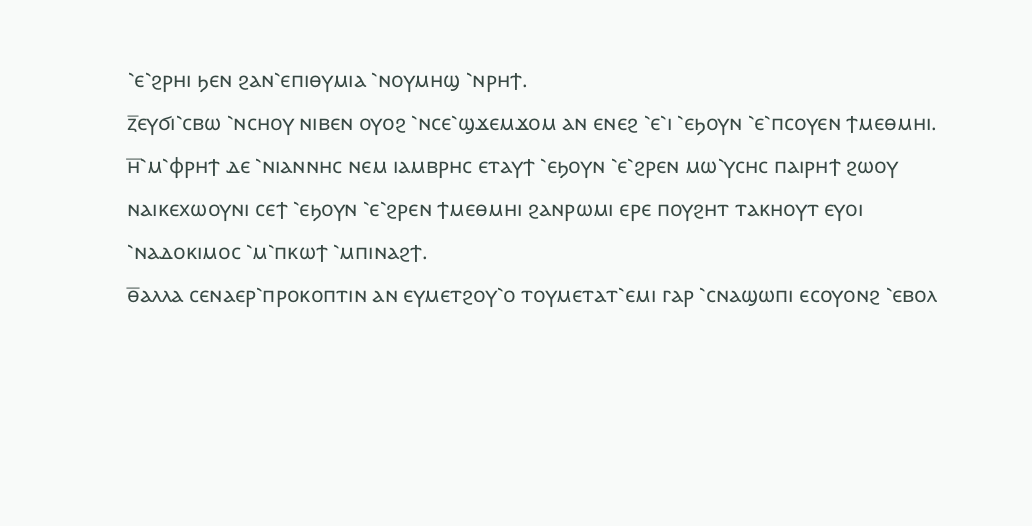⳿ⲉ⳿ϩⲣⲏⲓ ϧⲉⲛ ϩⲁⲛ⳿ⲉⲡⲓⲑⲩⲙⲓⲁ ⳿ⲛⲟⲩⲙⲏϣ ⳿ⲛⲣⲏϯ.
ⲍ̅ⲉⲩϭⲓ⳿ⲥⲃⲱ ⳿ⲛⲥⲏⲟⲩ ⲛⲓⲃⲉⲛ ⲟⲩⲟϩ ⳿ⲛⲥⲉ⳿ϣϫⲉⲙϫⲟⲙ ⲁⲛ ⲉⲛⲉϩ ⳿ⲉ⳿ⲓ ⳿ⲉϧⲟⲩⲛ ⳿ⲉ⳿ⲡⲥⲟⲩⲉⲛ ϯⲙⲉⲑⲙⲏⲓ.
ⲏ̅⳿ⲙ⳿ⲫⲣⲏϯ ⲇⲉ ⳿ⲛⲓⲁⲛⲛⲏⲥ ⲛⲉⲙ ⲓⲁⲙⲃⲣⲏⲥ ⲉⲧⲁⲩϯ ⳿ⲉϧⲟⲩⲛ ⳿ⲉ⳿ϩⲣⲉⲛ ⲙⲱ⳿ⲩⲥⲏⲥ ⲡⲁⲓⲣⲏϯ ϩⲱⲟⲩ ⲛⲁⲓⲕⲉⲭⲱⲟⲩⲛⲓ ⲥⲉϯ ⳿ⲉϧⲟⲩⲛ ⳿ⲉ⳿ϩⲣⲉⲛ ϯⲙⲉⲑⲙⲏⲓ ϩⲁⲛⲣⲱⲙⲓ ⲉⲣⲉ ⲡⲟⲩϩⲏⲧ ⲧⲁⲕⲏⲟⲩⲧ ⲉⲩⲟⲓ ⳿ⲛⲁⲇⲟⲕⲓⲙⲟⲥ ⳿ⲙ⳿ⲡⲕⲱϯ ⳿ⲙⲡⲓⲛⲁϩϯ.
ⲑ̅ⲁⲗⲗⲁ ⲥⲉⲛⲁⲉⲣ⳿ⲡⲣⲟⲕⲟⲡⲧⲓⲛ ⲁⲛ ⲉⲩⲙⲉⲧϩⲟⲩ⳿ⲟ ⲧⲟⲩⲙⲉⲧⲁⲧ⳿ⲉⲙⲓ ⲅⲁⲣ ⳿ⲥⲛⲁϣⲱⲡⲓ ⲉⲥⲟⲩⲟⲛϩ ⳿ⲉⲃⲟⲗ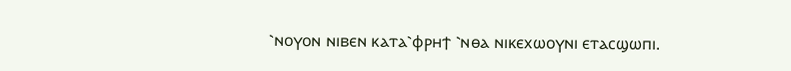⳿ⲛⲟⲩⲟⲛ ⲛⲓⲃⲉⲛ ⲕⲁⲧⲁ⳿ⲫⲣⲏϯ ⳿ⲛⲑⲁ ⲛⲓⲕⲉⲭⲱⲟⲩⲛⲓ ⲉⲧⲁⲥϣⲱⲡⲓ.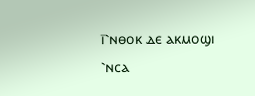ⲓ̅⳿ⲛⲑⲟⲕ ⲇⲉ ⲁⲕⲙⲟϣⲓ ⳿ⲛⲥⲁ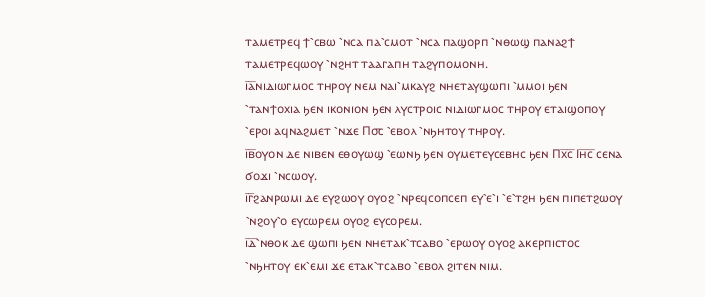ⲧⲁⲙⲉⲧⲣⲉϥ ϯ⳿ⲥⲃⲱ ⳿ⲛⲥⲁ ⲡⲁ⳿ⲥⲙⲟⲧ ⳿ⲛⲥⲁ ⲡⲁϣⲟⲣⲡ ⳿ⲛⲑⲱϣ ⲡⲁⲛⲁϩϯ ⲧⲁⲙⲉⲧⲣⲉϥⲱⲟⲩ ⳿ⲛϩⲏⲧ ⲧⲁⲁⲅⲁⲡⲏ ⲧⲁϩⲩⲡⲟⲙⲟⲛⲏ.
ⲓ̅ⲁ̅ⲛⲓⲇⲓⲱⲅⲙⲟⲥ ⲧⲏⲣⲟⲩ ⲛⲉⲙ ⲛⲁⲓ⳿ⲙⲕⲁⲩϩ ⲛⲏⲉⲧⲁⲩϣⲱⲡⲓ ⳿ⲙⲙⲟⲓ ϧⲉⲛ ⳿ⲧⲁⲛϯⲟⲭⲓⲁ ϧⲉⲛ ⲓⲕⲟⲛⲓⲟⲛ ϧⲉⲛ ⲗⲩⲥⲧⲣⲟⲓⲥ ⲛⲓⲇⲓⲱⲅⲙⲟⲥ ⲧⲏⲣⲟⲩ ⲉⲧⲁⲓϣⲟⲡⲟⲩ ⳿ⲉⲣⲟⲓ ⲁϥⲛⲁϩⲙⲉⲧ ⳿ⲛϫⲉ Ⲡ⳪ ⳿ⲉⲃⲟⲗ ⳿ⲛϧⲏⲧⲟⲩ ⲧⲏⲣⲟⲩ.
ⲓ̅ⲃ̅ⲟⲩⲟⲛ ⲇⲉ ⲛⲓⲃⲉⲛ ⲉⲑⲟⲩⲱϣ ⳿ⲉⲱⲛϧ ϧⲉⲛ ⲟⲩⲙⲉⲧⲉⲩⲥⲉⲃⲏⲥ ϧⲉⲛ Ⲡⲭ̅ⲥ̅ Ⲓⲏ̅ⲥ̅ ⲥⲉⲛⲁ ϭⲟϫⲓ ⳿ⲛⲥⲱⲟⲩ.
ⲓ̅ⲅ̅ϩⲁⲛⲣⲱⲙⲓ ⲇⲉ ⲉⲩϩⲱⲟⲩ ⲟⲩⲟϩ ⳿ⲛⲣⲉϥⲥⲟⲡⲥⲉⲡ ⲉⲩ⳿ⲉ⳿ⲓ ⳿ⲉ⳿ⲧϩⲏ ϧⲉⲛ ⲡⲓⲡⲉⲧϩⲱⲟⲩ ⳿ⲛϩⲟⲩ⳿ⲟ ⲉⲩⲥⲱⲣⲉⲙ ⲟⲩⲟϩ ⲉⲩⲥⲟⲣⲉⲙ.
ⲓ̅ⲇ̅⳿ⲛⲑⲟⲕ ⲇⲉ ϣⲱⲡⲓ ϧⲉⲛ ⲛⲏⲉⲧⲁⲕ⳿ⲧⲥⲁⲃⲟ ⳿ⲉⲣⲱⲟⲩ ⲟⲩⲟϩ ⲁⲕⲉⲣⲡⲓⲥⲧⲟⲥ ⳿ⲛϧⲏⲧⲟⲩ ⲉⲕ⳿ⲉⲙⲓ ϫⲉ ⲉⲧⲁⲕ⳿ⲧⲥⲁⲃⲟ ⳿ⲉⲃⲟⲗ ϩⲓⲧⲉⲛ ⲛⲓⲙ.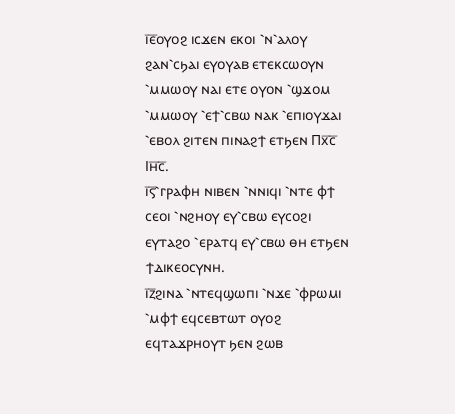ⲓ̅ⲉ̅ⲟⲩⲟϩ ⲓⲥϫⲉⲛ ⲉⲕⲟⲓ ⳿ⲛ⳿ⲁⲗⲟⲩ ϩⲁⲛ⳿ⲥϧⲁⲓ ⲉⲩⲟⲩⲁⲃ ⲉⲧⲉⲕⲥⲱⲟⲩⲛ ⳿ⲙⲙⲱⲟⲩ ⲛⲁⲓ ⲉⲧⲉ ⲟⲩⲟⲛ ⳿ϣϫⲟⲙ ⳿ⲙⲙⲱⲟⲩ ⳿ⲉϯ⳿ⲥⲃⲱ ⲛⲁⲕ ⳿ⲉⲡⲓⲟⲩϫⲁⲓ ⳿ⲉⲃⲟⲗ ϩⲓⲧⲉⲛ ⲡⲓⲛⲁϩϯ ⲉⲧϧⲉⲛ Ⲡⲭ̅ⲥ̅ Ⲓⲏ̅ⲥ̅.
ⲓ̅ⲋ̅⳿ⲅⲣⲁⲫⲏ ⲛⲓⲃⲉⲛ ⳿ⲛⲛⲓϥⲓ ⳿ⲛⲧⲉ ⲫϯ ⲥⲉⲟⲓ ⳿ⲛϩⲏⲟⲩ ⲉⲩ⳿ⲥⲃⲱ ⲉⲩⲥⲟϩⲓ ⲉⲩⲧⲁϩⲟ ⳿ⲉⲣⲁⲧϥ ⲉⲩ⳿ⲥⲃⲱ ⲑⲏ ⲉⲧϧⲉⲛ ϯⲇⲓⲕⲉⲟⲥⲩⲛⲏ.
ⲓ̅ⲍ̅ϩⲓⲛⲁ ⳿ⲛⲧⲉϥϣⲱⲡⲓ ⳿ⲛϫⲉ ⳿ⲫⲣⲱⲙⲓ ⳿ⲙⲫϯ ⲉϥⲥⲉⲃⲧⲱⲧ ⲟⲩⲟϩ ⲉϥⲧⲁϫⲣⲏⲟⲩⲧ ϧⲉⲛ ϩⲱⲃ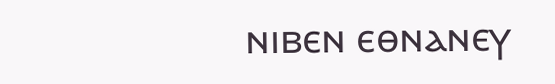ⲛⲓⲃⲉⲛ ⲉⲑⲛⲁⲛⲉⲩ